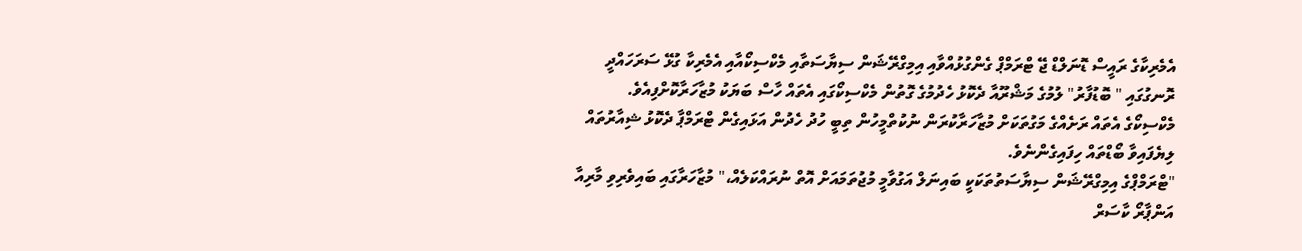އެމެރިކާގެ ރައީސް ޑޮނަލްޑް ޖޭ ޓްރަމްޕް ގެންގުޅުއްވާއި އިމިގްރޭޝަން ސިޔާސަތާއި މެކްސިކޯއާއި އެމެރިކާ ގުޅޭ ސަރަހައްދީ ރޮނގުގައި " ބޮޑުފާރު" ލުމުގެ މަޝްރޫއާ ދެކޮޅު ހެދުމުގެ ގޮތުން މެކްސިކޯގައި އެތައް ހާސް ބަޔަކު މުޒާހަރާކޮށްފިއެވެ.
މެކްސިކޯގެ އެތައް ރަށެއްގެ މަގުތަކަށް މުޒާހަރާކުރަން ނުކުތްމީހުން ތިބީ ހުދު ހެދުން އަޅައިގެން ޓްރަމްޕާ ދެކޮޅު ޝިއާރުތައް ލިޔެފައިވާ ބޯޑްތައް ހިފައިގެންނެވެ.
"ޓްރަމްޕްގެ އިމިގްރޭޝަން ސިޔާސަތުތަކަކީ ބައިނަލް އަގުވާމީ މުޖުތަމައަށް އޮތް ނުރައްކަލެއް،" މުޒާހަރާގައި ބައިވެރިވި މާރިއާ އަންޕާރޯ ކާސަރް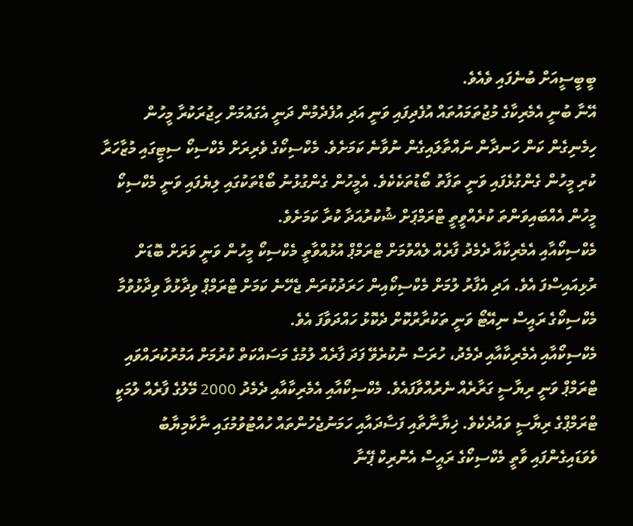ބީބީސީއަށް ބުނެފައި ވެއެވެ.
އޭނާ ބުނީ އެމެރިކާގެ މުޖުތަމައުތައް އުފެދިފައި ވަނީ އަދި އުފެދެމުން ދަނީ އެގައުމަށް ހިޖުރަކުރާ މީހުން ހިމެނިގެން ކަން ހަނދާން ނައްތާލައިގެން ނުވާނެ ކަމަށެވެ. މެކްސިކޯގެ ވެރިރަށް މެކްސިކޯ ސިޓީގައި މުޒާހަރާ ކުރި މީހުން ގެންގުޅެފައި ވަނީ ތަފާތު ބޯޑުތަކެކެވެ. އެމީހުން ގެންގުޅުނު ބޯޑްތަކުގައި ލިޔެފައި ވަނީ މެކްސިކޯ މީހުން އެއްބައިވަންތަ ކުރެއްވީތީ ޓްރަމްޕަށް ޝުކުރުއަދާ ކުރާ ކަމަށެވެ.
މެކްސިކޯއާއި އެމެރިކާއާ ދެމެދު ފާރެއް ލެއްވުމަށް ޓްރަމްޕް އުޅުއްވާތީ މެކްސިކޯ މީހުން ވަނީ ވަރަށް ބޮޑަށް ރުޅިއައިސްފަ އެވެ. އަދި އެފާރު ލުމަށް މެކްސިކޯއިން ހަރަދުކުރަން ޖެހޭނެ ކަމަށް ޓްރަމްޕް ވިދާޅުވާ ވިދާޅުވުމާ މެކްސިކޯގެ ރައީސް ނިއޭޓޯ ވަނީ ތަކުރާރުކޮށް ދެކޮޅު ހައްދަވާފަ އެވެ.
މެކްސިކޯއާއި އެމެރިކާއާއި ދެމެދު، ހުރަސް ނުކުރެވޭ ފަދަ ފާރެއް ލުމުގެ މަސައްކަތް ކުރުމަށް އަމުރުކުރައްވައި ޓްރަމްޕް ވަނީ ރިޔާސީ ގަރާރެއް ނެރުއްވާފައެވެ. މެކްސިކޯއާއި އެމެރިކާއާއި ދެމެދު 2000 މޭލުގެ ފާރެއް ލުމަކީ ޓްރަމްޕްގެ ރިޔާސީ ވައުދެކެވެ. ޚިޔާނާތާއި ފަސާދައާއި ހަމަނުޖެހުންތައް ހުއްޓުވުމުގައި ނާކާމިޔާބު ވެވަޑައިގެންފައި ވާތީ މެކްސިކޯގެ ރައީސް އެންރިކް ޕޭނާ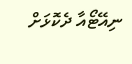ނިއޭޓޯއާ ދެކޮޅަށް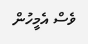ވެސް އެމީހުން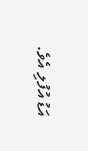އަޑު އުފުލި އެވެ.